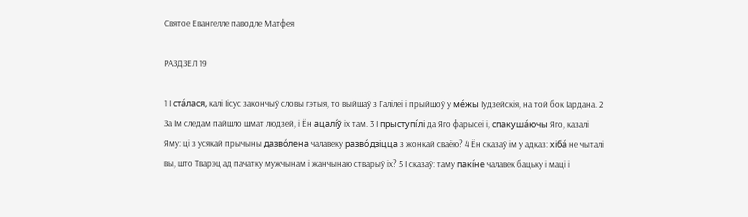Святое Евангелле паводле Матфея

РАЗДЗЕЛ 19

1 І ста́лася, калі Іісус закончыў словы гэтыя, то выйшаў з Галілеі і прыйшоў у ме́жы Іудзейскія, на той бок Іардана. 2 За Ім следам пайшло шмат людзей, і Ён ацалі́ў іх там. 3 І прыступі́лі да Яго фарысеі і, спакуша́ючы Яго, казалі Яму: ці з усякай прычыны дазво́лена чалавеку разво́дзіцца з жонкай сваёю? 4 Ён сказаў ім у адказ: хіба́ не чыталі вы, што Тварэц ад пачатку мужчынам і жанчынаю стварыў іх? 5 І сказаў: таму пакі́не чалавек бацьку і маці і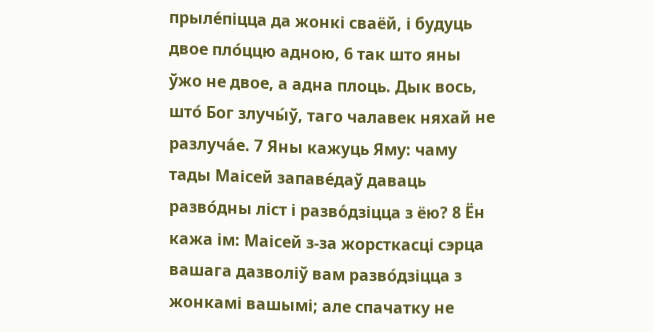прыле́піцца да жонкі сваёй, і будуць двое пло́ццю адною, 6 так што яны ўжо не двое, а адна плоць. Дык вось, што́ Бог злучы́ў, таго чалавек няхай не разлуча́е. 7 Яны кажуць Яму: чаму тады Маісей запаве́даў даваць разво́дны ліст і разво́дзіцца з ёю? 8 Ён кажа ім: Маісей з-за жорсткасці сэрца вашага дазволіў вам разво́дзіцца з жонкамі вашымі; але спачатку не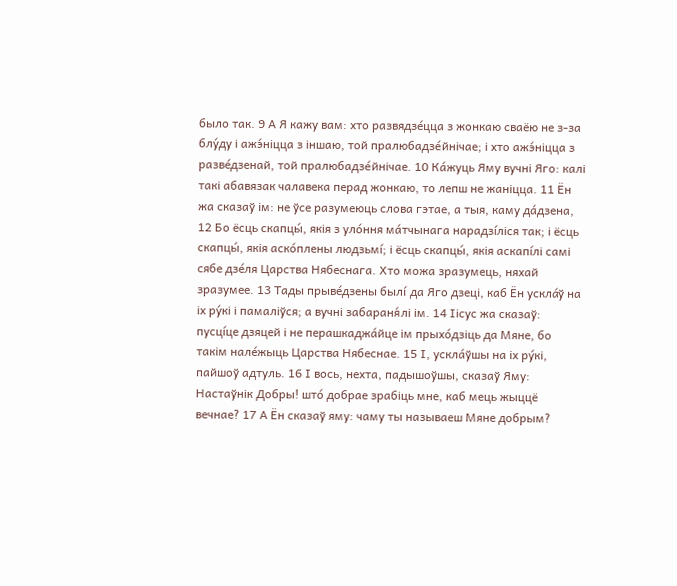было так. 9 А Я кажу вам: хто развядзе́цца з жонкаю сваёю не з-за блу́ду і ажэ́ніцца з іншаю, той пралюбадзе́йнічае; і хто ажэ́ніцца з разве́дзенай, той пралюбадзе́йнічае. 10 Ка́жуць Яму вучні Яго: калі такі абавязак чалавека перад жонкаю, то лепш не жаніцца. 11 Ён жа сказаў ім: не ўсе разумеюць слова гэтае, а тыя, каму да́дзена, 12 Бо ёсць скапцы́, якія з уло́ння ма́тчынага нарадзі́ліся так; і ёсць скапцы́, якія аско́плены людзьмі́; і ёсць скапцы́, якія аскапі́лі самі сябе дзе́ля Царства Нябеснага. Хто можа зразумець, няхай зразумее. 13 Тады прыве́дзены былі́ да Яго дзеці, каб Ён ускла́ў на іх ру́кі і памаліўся; а вучні забараня́лі ім. 14 Іісус жа сказаў: пусці́це дзяцей і не перашкаджа́йце ім прыхо́дзіць да Мяне, бо такім нале́жыць Царства Нябеснае. 15 І, ускла́ўшы на іх ру́кі, пайшоў адтуль. 16 І вось, нехта, падышоўшы, сказаў Яму: Настаўнік Добры! што́ добрае зрабіць мне, каб мець жыццё вечнае? 17 А Ён сказаў яму: чаму ты называеш Мяне добрым?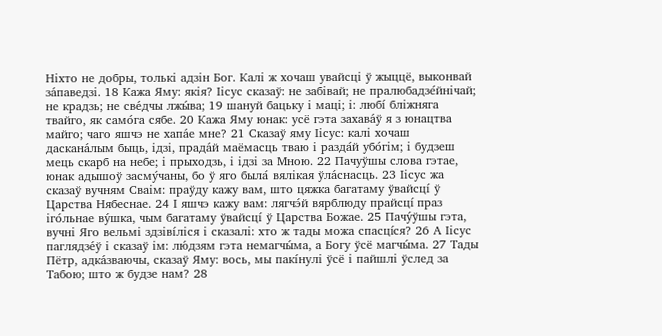Ніхто не добры, толькі адзін Бог. Калі ж хочаш увайсці ў жыццё, выконвай за́паведзі. 18 Кажа Яму: якія? Іісус сказаў: не забівай; не пралюбадзе́йнічай; не крадзь; не све́дчы лжы́ва; 19 шануй бацьку і маці; і: любі́ бліжняга твайго, як само́га сябе. 20 Кажа Яму юнак: усё гэта захава́ў я з юнацтва майго; чаго яшчэ не хапа́е мне? 21 Сказаў яму Іісус: калі хочаш даскана́лым быць, ідзі, прада́й маёмасць тваю і разда́й убо́гім; і будзеш мець скарб на небе; і прыходзь, і ідзі за Мною. 22 Пачуўшы слова гэтае, юнак адышоў засму́чаны, бо ў яго была́ вялікая ўла́снасць. 23 Іісус жа сказаў вучням Сваім: праўду кажу вам, што цяжка багатаму ўвайсці́ ў Царства Нябеснае. 24 І яшчэ кажу вам: лягчэ́й вярблюду прайсці́ праз іго́льнае ву́шка, чым багатаму ўвайсці́ ў Царства Божае. 25 Пачу́ўшы гэта, вучні Яго вельмі здзіві́ліся і сказалі: хто ж тады можа спасці́ся? 26 А Іісус паглядзе́ў і сказаў ім: лю́дзям гэта немагчы́ма, а Богу ўсё магчы́ма. 27 Тады Пётр, адка́зваючы, сказаў Яму: вось, мы пакі́нулі ўсё і пайшлі ўслед за Табою; што ж будзе нам? 28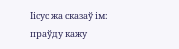Іісус жа сказаў ім: праўду кажу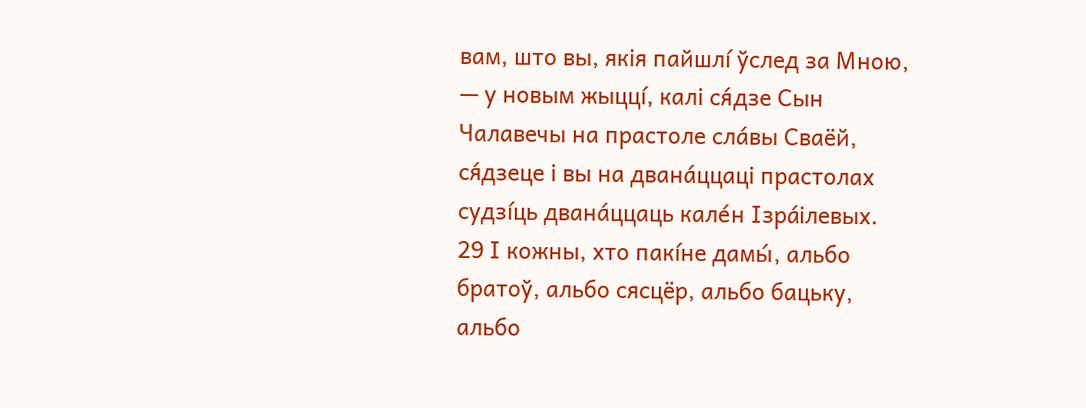вам, што вы, якія пайшлі́ ўслед за Мною, — у новым жыцці́, калі ся́дзе Сын Чалавечы на прастоле сла́вы Сваёй, ся́дзеце і вы на двана́ццаці прастолах судзі́ць двана́ццаць кале́н Ізра́ілевых. 29 І кожны, хто пакі́не дамы́, альбо братоў, альбо сясцёр, альбо бацьку, альбо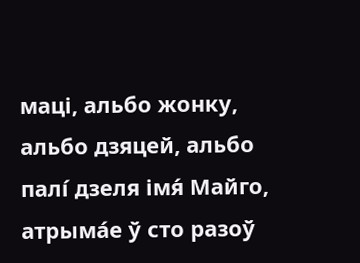маці, альбо жонку, альбо дзяцей, альбо палі́ дзеля імя́ Майго, атрыма́е ў сто разоў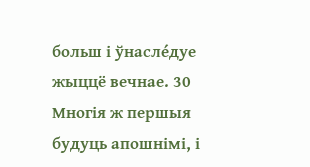больш і ўнасле́дуе жыццё вечнае. 30 Многія ж першыя будуць апошнімі, і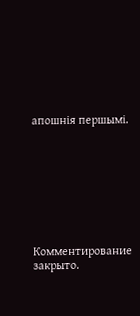апошнія першымі.









Комментирование закрыто.